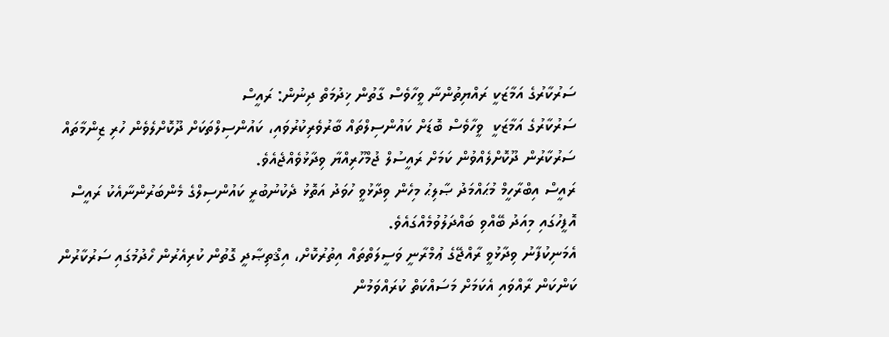ސަރުކާރުގެ އަމާޒަކީ ރައްޔިތުންނާ ވީހާވެސް ގާތުން ޚިދުމަތް ދިނުން: ރައީސް
ސަރުކާރުގެ އަމާޒަކީ  ވީހާވެސް ބޮޑަށް ކައުންސިލްތައް ބާރުވެރިކުރުވައި، ކައުންސިލްތަކަށް ދޫކޮށްލެވެން ހުރި ޒިންމާތައް ސަރުކާރުން ދޫކޮށްލެއްވުން ކަމަށް ރައީސުލް ޖުމްހޫރިއްޔާ ވިދާޅުވެއްޖެއެވެ.
ރައީސް އިބްރާހީމް މުޙައްމަދު ޞާލިޙު މިހެން ވިދާޅުވީ ހުވަދު އަތޮޅު ދެކުނުބުރީ ކައުންސިލްގެ މެންބަރުންނާއެކު ރައީސް އޮފީހުގައި މިއަދު ބޭއްވި ބައްދަލުވުމެއްގައެވެ.
އެމަނިކުފާނު ވިދާޅުވީ ރާއްޖޭގެ ޢުމްރާނީ ވަސީލަތްތައް އިތުރުކޮށް، އިޤްތިޞާދީ ގޮތުން ކުރިއެރުން ހޯދުމުގައި ސަރުކާރުން ކަންކަން ރާއްވައި އެކަމަށް މަސައްކަތް ކުރައްވަމުން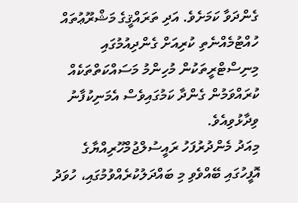ގެންދަވާ ކަމަށެވެ. އަދި ތަރައްޤީގެ މަޝްރޫޢުތައް ހުއްޓުމެއްނެތި ކުރިއަށް ގެންދިއުމުގައި މިނިސްޓްރީތަކުން މުހިންމު މަސައްކަތްތަކެއް ކުރައްވަމުން ގެންދާ ކަމުގައިވެސް އެމަނިކުފާނު ވިދާޅުވިއެވެ.
މިއަދު މެންދުރުފަހު ރައީސުލްޖުމްހޫރިއްޔާގެ އޮފީހުގައި ބޭއްވެވި މި ބައްދަލުކުރެއްވުމުގައި، ހުވަދު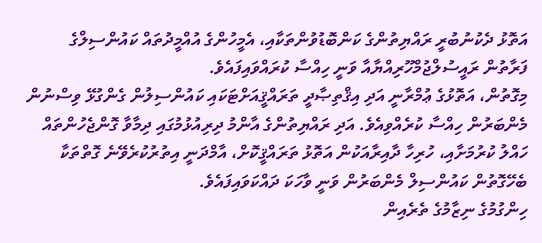އަތޮޅު ދެކުނުބުރީ ރައްޔިތުންގެ ކަންބޮޑުވުންތަކާއި، އެމީހުންގެ އުއްމީދުތައް ކައުންސިލްގެ ފަރާތުން ރައީސުލްޖުމްހޫރިއްޔާއާ ވަނީ ހިއްސާ ކުރައްވައިފައެވެ.
މިގޮތުން، އަތޮޅުގެ ޢުމްރާނީ އަދި އިޤްތިޞާދީ ތަރައްޤީއަށްޓަކައި ކައުންސިލުން ގެންގުޅޭ ވިސްނުން މެންބަރުން ހިއްސާ ކުރެއްވިއެވެ. އަދި ރައްޔިތުންގެ އާންމު ދިރިއުޅުމުގައި ދިމާވާ ގޮންޖެހުންތައް ހައްލު ކުރުމަށާއި، ހުރިހާ ދާއިރާއަކުން އަތޮޅު ތަރައްޤީކޮށް، އާމްދަނީ އިތުރުކުރެވޭނެ ގޮތްތަކާ ބެހޭގޮތުން ކައުންސިލް މެންބަރުން ވަނީ ވާހަކަ ދައްކަވައިފައެވެ.
ހިންގުމުގެ ނިޒާމުގެ ތެރެއިން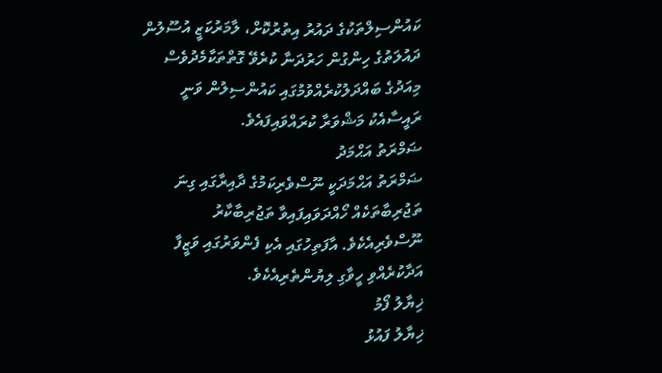ކައުންސިލްތަކުގެ ދައުރު އިތުރުކޮށް، ލާމަރުކަޒީ އުސޫލުން ދައުލަތުގެ ހިންގުން ހަރުދަނާ ކުރެވޭ ގޮތްތަކާމެދުވެސް މިއަދުގެ ބައްދަލުކުރެއްވުމުގައި ކައުންސިލުން ވަނީ ރައީސާއެކު މަޝްވަރާ ކުރައްވައިފައެވެ.
ޟަމްރަތު އަޙްމަދު
ޟަމްރަތު އަޙްމަދަކީ ނޫސްވެރިކަމުގެ ދާއިރާގައި ގިނަ ތަޖުރިބާތަކެއް ހޯއްދަވައިފައިވާ ތަޖުރިބާކާރު ނޫސްވެރިއެކެވެ. އާފަތިހުގައި އެކި ފެންވަރުގައި ވަޒީފާ އަދާކުރެއްވި ހީވާގި ލިޔުންތެރިއެކެވެ.
ޚިޔާލު ފޯމު
ޚިޔާލު ފައުޅު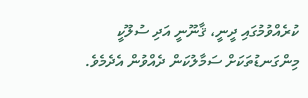ކުރެއްވުމުގައި ދީނީ، ޤާނޫނީ އަދި ސުލޫކީ މިންގަނޑުތަކަށް ސަމާލުކަން ދެއްވުން އެދެމެވެ.